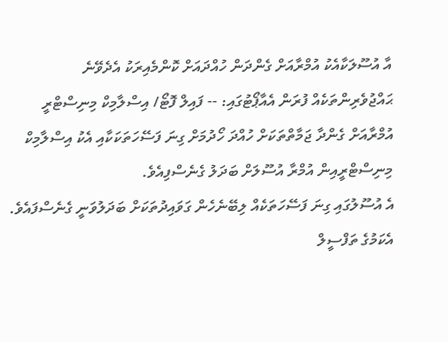އާ އުސޫލަކާއެކު އުމްރާއަށް ގެންދަން ހުއްދައަށް ކޮންމެއިރަކު އެދެވޭނެ
ޙައްޖުވެރިންތަކެއް ފުރަން އެއާޕޯޓުގައި: -- ފައިލް ފޮޓޯ/ އިސްލާމިކް މިނިސްޓްރީ
އުމްރާއަށް ގެންދާ ޖަމާތްތަކަށް ހުއްދަ ހޯދުމަށް ގިނަ ފަސޭހަތަކަކާއި އެކު އިސްލާމިކް މިނިސްޓްރީއިން އުމްރާ އުސޫލަށް ބަދަލު ގެނެސްފިއެވެ.
އެ އުސޫލުގައި ގިނަ ފަސޭހަތަކެއް ލިބޭނެހެން ގަވައިދުތަކަށް ބަދަލުވަނީ ގެނެސްފައެވެ.
އެކަމުގެ ތަފްސީލް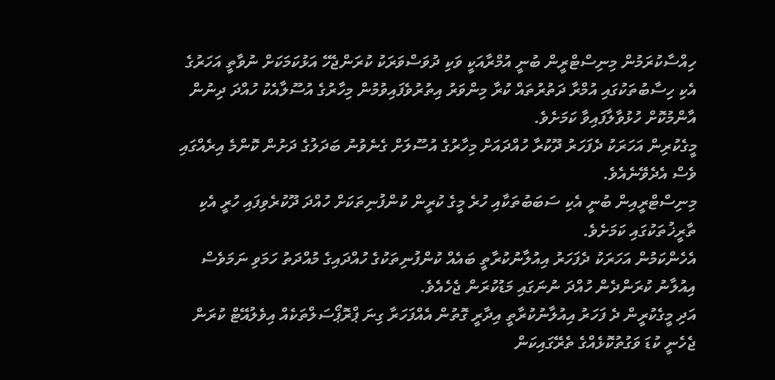ހިއްސާކުރަމުން މިނިސްޓްރީން ބުނީ އުމްރާއަކީ ވަކި ދުވަސްވަރަކު ކުރަންޖެހޭ އަޅުކަމަކަށް ނުވާތީ އަހަރުގެ އެކި ހިސާބުތަކުގައި އުމްރާ ދަތުރުތައް ކުރާ މިންވަރު އިތުރުވެފައިވުމުން މިހާރުގެ އުސޫލާއެކު ހުއްދަ ދިނުން އާންމުކޮށް ހުޅުވާލާފައިވާ ކަމަށެވެ.
މީގެކުރިން އަހަރަކު ދެފަހަރު ދޫކުރާ ހުއްދައަށް މިހާރުގެ އުސޫލަށް ގެނެވުނު ބަދަލުގެ ދަށުން ކޮންމެ އިރެއްގައި ވެސް އެދެވޭނެއެވެ.
މިނިސްޓްރީއިން ބުނީ އެކި ސަބަބުތަކާއި ހުރެ މީގެ ކުރީން ކުންފުނިތަކަށް ހުއްދަ ދޫކުރެވިފައި ހުރީ އެކި ތާރީޚުތަކުގައި ކަމަށެވެ.
އެހެންކަމުން އަހަރަކު ދެފަހަރު އިއުލާނުކުރާތީ ބައެއް ކުންފުނިތަކުގެ ހުއްދައިގެ މުއްދަތު ހަމަވި ނަމަވެސް އިއުލާނު ކުރަންދެން ހުއްދަ ނުނަގައި މަޑުކުރަން ޖެހެއެވެ.
އަދި މީގެކުރީން ދެ ފަހަރު އިއުލާނުކުރާތީ އިދާރީ ގޮތުން އެއްފަހަރާ ގިނަ ޕްރޮޕޯސަލްތަކެއް އިވެލުއޭޓް ކުރަން ޖެހެނީ ކުޑަ ވަގުތުކޮޅެއްގެ ތެރޭގައިކަން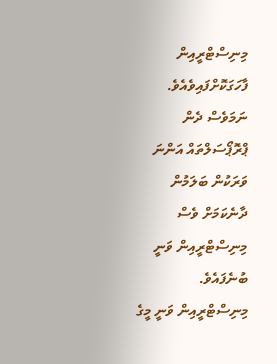މިނިސްޓްރީއިން ފާހަގަކޮށްފައިވެއެވެ.
ނަމަވެސް ދެން ޕްރޮޕޯސަލްތައް އަންނަ ވަރަކުން ބަލަމުން ދާނެކަމަށް ވެސް މިނިސްޓްރީއިން ވަނީ ބުނެފައެވެ.
މިނިސްޓްރީއިން ވަނީ މީގެ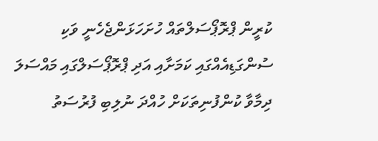ކުރީން ޕްރޮޕޯސަލްތައް ހުށަހަޅަންޖެހެނީ ވަކި ސުންގަޑިއެއްގައި ކަމަށާއި އަދި ޕްރޮޕޯސަލްގައި މައްސަލަ ދިމާވާ ކުންފުނިތަކަށް ހުއްދަ ނުލިބި ފުރުސަތު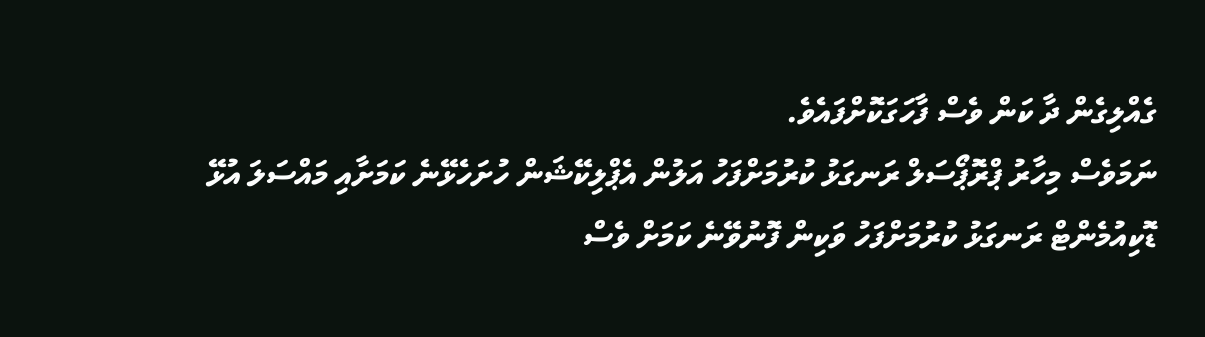ގެއްލިގެން ދާ ކަން ވެސް ފާހަގަކޮށްފައެވެ.
ނަމަވެސް މިހާރު ޕްރޮޕޯސަލް ރަނގަޅު ކުރުމަށްފަހު އަލުން އެޕްލިކޭޝަން ހުށަހެޅޭނެ ކަމަށާއި މައްސަލަ އުޅޭ ޑޮކިއުމެންޓް ރަނގަޅު ކުރުމަށްފަހު ވަކިން ފޮނުވޭނެ ކަމަށް ވެސް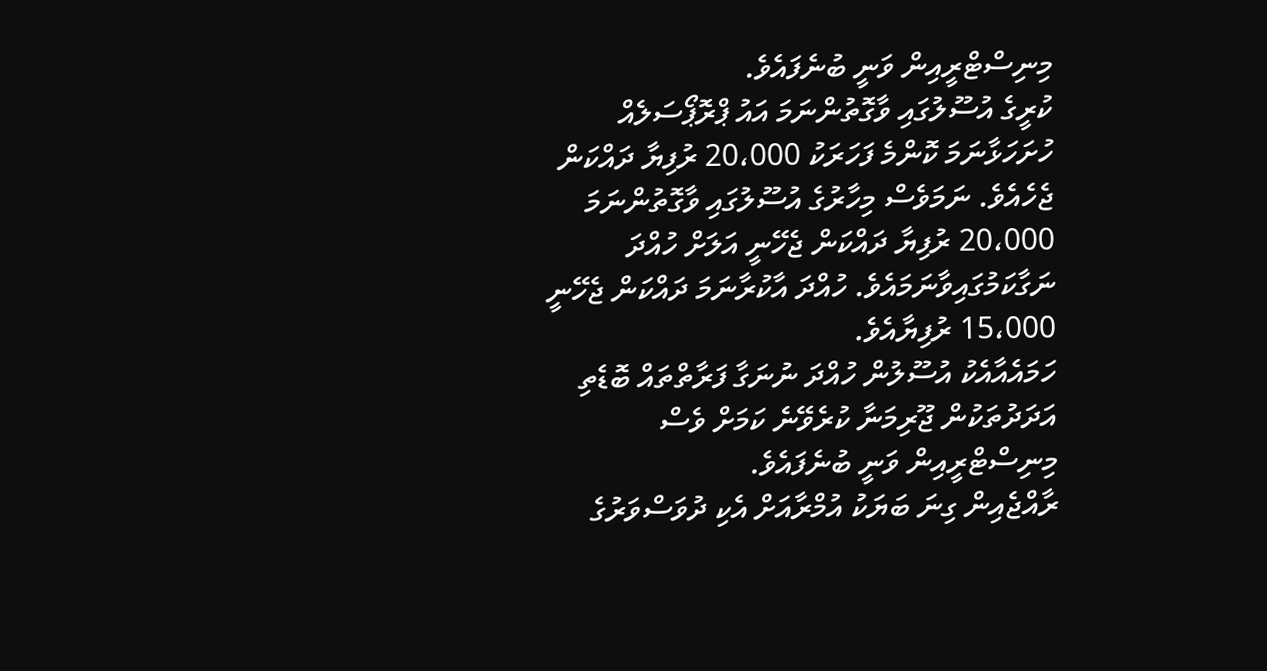މިނިސްޓްރީއިން ވަނީ ބުނެފައެވެ.
ކުރީގެ އުސޫލުގައި ވާގޮތުންނަމަ އައު ޕްރޮޕޯސަލެއް ހުށަހަޅާނަމަ ކޮންމެ ފަހަރަކު 20،000 ރުފިޔާ ދައްކަން ޖެހެއެވެ. ނަމަވެސް މިހާރުގެ އުސޫލުގައި ވާގޮތުންނަމަ 20،000 ރުފިޔާ ދައްކަން ޖެހޭނީ އަލަށް ހުއްދަ ނަގާކަމުގައިވާނަމައެވެ. ހުއްދަ އާކުރާނަމަ ދައްކަން ޖެހޭނީ 15،000 ރުފިޔާއެވެ.
ހަމައެއާއެކު އުސޫލުން ހުއްދަ ނުނަގާ ފަރާތްތައް ބޮޑެތި އަދަދުތަކުން ޖޫރިމަނާ ކުރެވޭނެ ކަމަށް ވެސް މިނިސްޓްރީއިން ވަނީ ބުނެފައެވެ.
ރާއްޖެއިން ގިނަ ބަޔަކު އުމްރާއަށް އެކި ދުވަސްވަރުގެ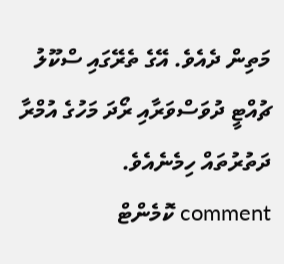މަތިން ދެއެވެ. އޭގެ ތެރޭގައި ސްކޫލު ޗުއްޓީ ދުވަސްވަރާއި ރޯދަ މަހުގެ އުމްރާ ދަތުރުތައް ހިމެނެއެވެ.
comment ކޮމެންޓް